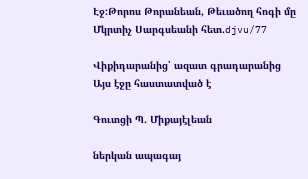Էջ:Թորոս Թորանեան, Թեւածող հոգի մը Մկրտիչ Սարգսեանի հետ.djvu/77

Վիքիդարանից՝ ազատ գրադարանից
Այս էջը հաստատված է

Գուտցի Պ. Միքայէլեան

ներկան ապագայ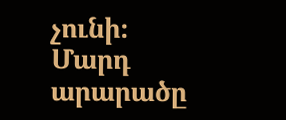չունի։ Մարդ արարածը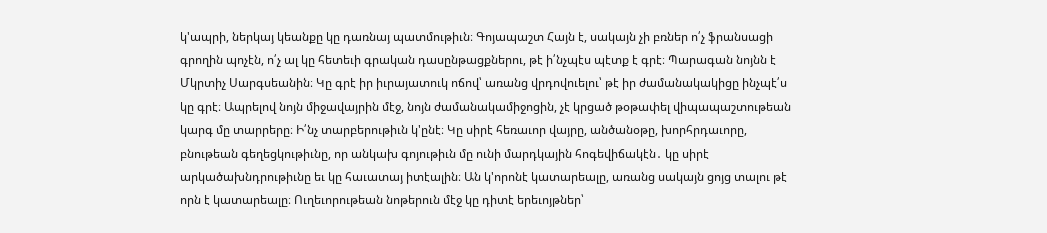կ'ապրի, ներկայ կեանքը կը դառնայ պատմութիւն։ Գոյապաշտ Հայն է, սակայն չի բռներ ո՛չ ֆրանսացի գրողին պոչէն, ո՛չ ալ կը հետեւի գրական դասընթացքներու, թէ ի՛նչպէս պէտք է գրէ։ Պարագան նոյնն է Մկրտիչ Սարգսեանին։ Կը գրէ իր իւրայատուկ ոճով՝ առանց վրդովուելու՝ թէ իր ժամանակակիցը ինչպէ՛ս կը գրէ։ Ապրելով նոյն միջավայրին մէջ, նոյն ժամանակամիջոցին, չէ կրցած թօթափել վիպապաշտութեան կարգ մը տարրերը։ Ի՛նչ տարբերութիւն կ'ընէ։ Կը սիրէ հեռաւոր վայրը, անծանօթը, խորհրդաւորը, բնութեան գեղեցկութիւնը, որ անկախ գոյութիւն մը ունի մարդկային հոգեվիճակէն․ կը սիրէ արկածախնդրութիւնը եւ կը հաւատայ իտէալին։ Ան կ'որոնէ կատարեալը, առանց սակայն ցոյց տալու թէ որն է կատարեալը։ Ուղեւորութեան նոթերուն մէջ կը դիտէ երեւոյթներ՝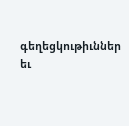գեղեցկութիւններ եւ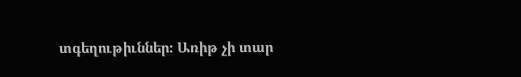տգեղութիւններ։ Առիթ չի տար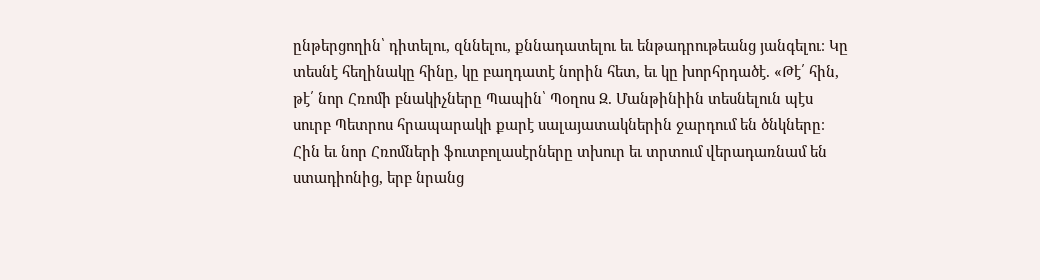ընթերցողին՝ դիտելու, զննելու, քննադատելու եւ ենթադրութեանց յանգելու։ Կը տեսնէ հեղինակը հինը, կը բաղդատէ նորին հետ, եւ կը խորհրդածէ. «Թէ՛ հին, թէ՛ նոր Հռոմի բնակիչները Պապին՝ Պօղոս Զ. Մանթինիին տեսնելուն պէս սուրբ Պետրոս հրապարակի քարէ սալայատակներին ջարդում են ծնկները։ Հին եւ նոր Հռոմների ֆուտբոլասէրները տխուր եւ տրտում վերադառնամ են ստադիոնից, երբ նրանց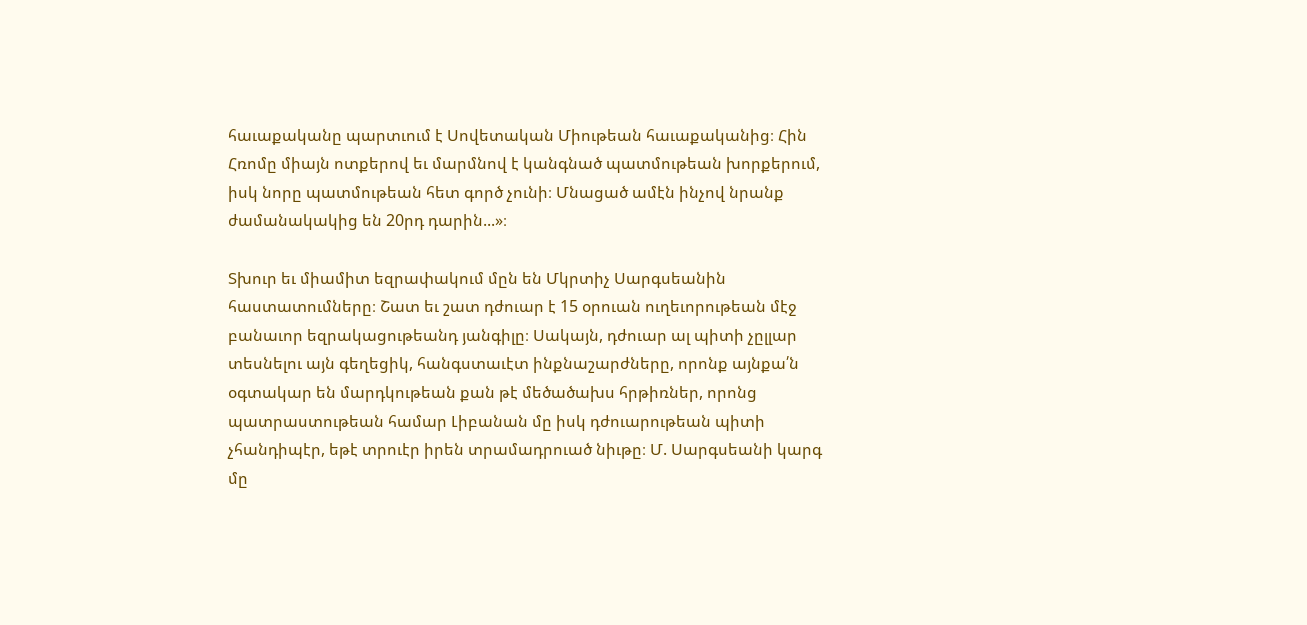հաւաքականը պարտւում է Սովետական Միութեան հաւաքականից։ Հին Հռոմը միայն ոտքերով եւ մարմնով է կանգնած պատմութեան խորքերում, իսկ նորը պատմութեան հետ գործ չունի։ Մնացած ամէն ինչով նրանք ժամանակակից են 20րդ դարին...»։

Տխուր եւ միամիտ եզրափակում մըն են Մկրտիչ Սարգսեանին հաստատումները։ Շատ եւ շատ դժուար է 15 օրուան ուղեւորութեան մէջ բանաւոր եզրակացութեանդ յանգիլը։ Սակայն, դժուար ալ պիտի չըլլար տեսնելու այն գեղեցիկ, հանգստաւէտ ինքնաշարժները, որոնք այնքա՛ն օգտակար են մարդկութեան քան թէ մեծածախս հրթիռներ, որոնց պատրաստութեան համար Լիբանան մը իսկ դժուարութեան պիտի չհանդիպէր, եթէ տրուէր իրեն տրամադրուած նիւթը։ Մ. Սարգսեանի կարգ մը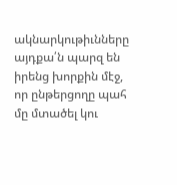ակնարկութիւնները այդքա՛ն պարզ են իրենց խորքին մէջ, որ ընթերցողը պահ մը մտածել կու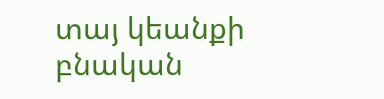տայ կեանքի բնական